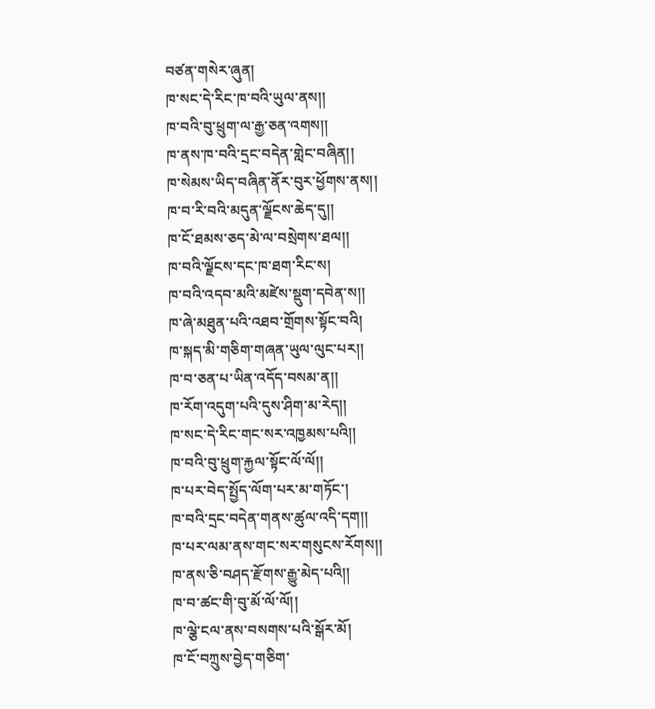བཙན་གསེར་ཞུན།
ཁ་སང་དེ་རིང་ཁ་བའི་ཡུལ་ནས།།
ཁ་བའི་བུ་ཕྲུག་ལ་རྒྱ་ཅན་འགས།།
ཁ་ནས་ཁ་བའི་དྲང་བདེན་གླེང་བཞིན།།
ཁ་སེམས་ཡིད་བཞིན་ནོར་བུར་ཕྱོགས་ནས།།
ཁ་བ་རི་བའི་མདུན་ལྗོངས་ཆེད་དུ།།
ཁ་ངོ་ཐམས་ཅད་མེ་ལ་བསྲེགས་ཐལ།།
ཁ་བའི་ལྗོངས་དང་ཁ་ཐག་རིང་ས།
ཁ་བའི་འདབ་མའི་མཛེས་སྡུག་དབེན་ས།།
ཁ་ཞེ་མཐུན་པའི་འཐབ་གྲོགས་སྟོང་བའི།
ཁ་སྐད་མི་གཅིག་གཞན་ཡུལ་ལུང་པར།།
ཁ་བ་ཅན་པ་ཡིན་འདོད་བསམ་ན།།
ཁ་རོག་འདུག་པའི་དུས་ཤིག་མ་རེད།།
ཁ་སང་དེ་རིང་གང་སར་འཁྱམས་པའི།།
ཁ་བའི་བུ་ཕྲུག་རྐྱལ་སྟོང་ལོ་ལོ།།
ཁ་པར་བེད་སྤྱོད་ལོག་པར་མ་གཏོང་།
ཁ་བའི་དྲང་བདེན་གནས་ཚུལ་འདི་དག།།
ཁ་པར་ལམ་ནས་གང་སར་གསུངས་རོགས།།
ཁ་ནས་ཅི་བཤད་རྫོགས་རྒྱུ་མེད་པའི།།
ཁ་བ་ཚང་གི་བུ་མོ་ལོ་ལོ།།
ཁ་ལྕེ་ངལ་ནས་བསགས་པའི་སྒོར་མོ།
ཁ་ངོ་བཀྲུས་བྱེད་གཅིག་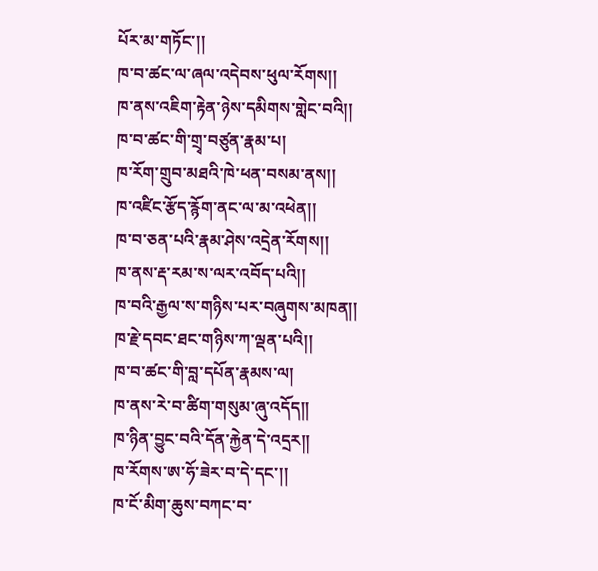པོར་མ་གཏོང་།།
ཁ་བ་ཚང་ལ་ཞལ་འདེབས་ཕུལ་རོགས།།
ཁ་ནས་འཇིག་རྟེན་ཉེས་དམིགས་གླེང་བའི།།
ཁ་བ་ཚང་གི་གྲྭ་བཙུན་རྣམ་པ།
ཁ་རོག་གྲུབ་མཐའི་ཁེ་ཕན་བསམ་ནས།།
ཁ་འཛིང་རྩོད་རྙོག་ནང་ལ་མ་འཕེན།།
ཁ་བ་ཅན་པའི་རྣམ་ཤེས་འདྲེན་རོགས།།
ཁ་ནས་རྡ་རམ་ས་ལར་འབོད་པའི།།
ཁ་བའི་རྒྱལ་ས་གཉིས་པར་བཞུགས་མཁན།།
ཁ་རྗེ་དབང་ཐང་གཉིས་ཀ་ལྡན་པའི།།
ཁ་བ་ཚང་གི་བླ་དཔོན་རྣམས་ལ།
ཁ་ནས་རེ་བ་ཚིག་གསུམ་ཞུ་འདོད།།
ཁ་ཉིན་བྱུང་བའི་དོན་རྐྱེན་དེ་འདྲར།།
ཁ་རོགས་ཨ་ཧོ་ཟེར་བ་དེ་དང་།།
ཁ་ངོ་མིག་ཆུས་བཀང་བ་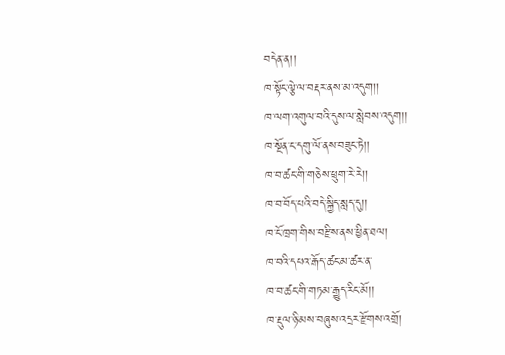བདེན་ན།།
ཁ་སྟོང་ལྕེ་ལ་བརྡར་ནས་མ་འདུག།།
ཁ་ལག་འགུལ་བའི་དུས་ལ་སླེབས་འདུག།།
ཁ་སྔོན་ང་དགུ་ལོ་ནས་བཟུང་ཏེ།།
ཁ་བ་ཚང་གི་གཅེས་ཕྲུག་རེ་རེ།།
ཁ་བ་བོད་པའི་བདེ་སྐྱིད་སླད་དུ།།
ཁ་ངོ་ཁྲག་གིས་བརྫིས་ནས་ཕྱིན་ཐལ།
ཁ་བའི་དཔའ་རྒོད་ཚང་མ་ཚར་ན་
ཁ་བ་ཚང་གི་གཏམ་རྒྱུད་རིང་མོ།།
ཁ་རྡུལ་ཉི་མས་བཞུས་འདྲར་རྫོགས་འགྲོ།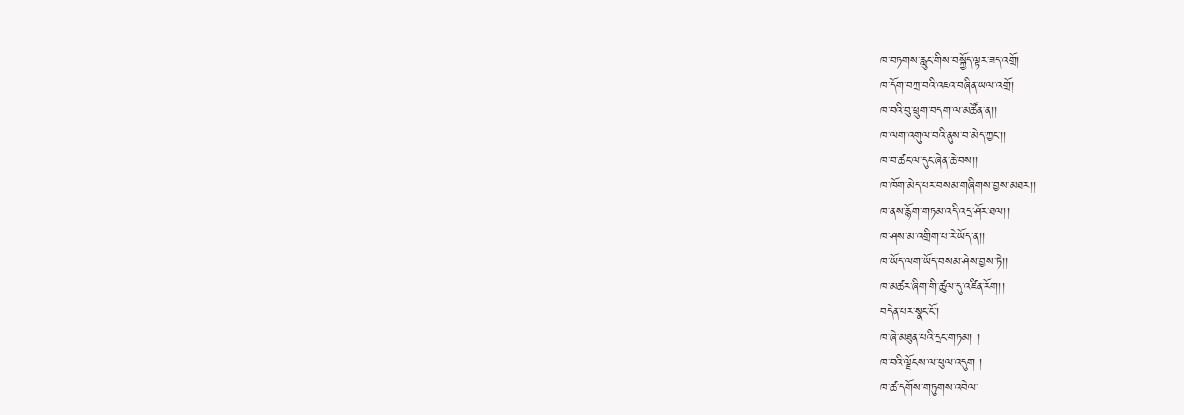ཁ་བཏགས་རླུང་གིས་བསྐྱོད་ལྟར་ཟད་འགྲོ།
ཁ་དོག་བཀྲ་བའི་འཇའ་བཞིན་ཡལ་འགྲོ།
ཁ་བའི་བུ་ཕྲུག་བདག་ལ་མཚོན་ན།།
ཁ་ལག་འགུལ་བའི་ནུས་བ་མེད་ཀྱང་།།
ཁ་བ་ཚང་ལ་དུང་ཞེན་ཆེ་བས།།
ཁ་ཁོག་མེད་པར་བསམ་གཞིགས་བྱས་མཐར།།
ཁ་ནས་རྙོག་གཏམ་འདི་འདྲ་ཤོར་ཐལ།།
ཁ་ཤས་མ་འགྲིག་པ་རེ་ཡོད་ན།།
ཁ་ཡོད་ལག་ཡོད་བསམ་ཤེས་བྱས་ཏེ།།
ཁ་མཚར་ཞིག་གི་ཚུལ་དུ་འཛིན་རོག།།
བདེན་པར་སྣང་ངོ་།
ཁ་ཞེ་མཐུན་པའི་དྲང་གཏམ། །
ཁ་བའི་ལྗོངས་ལ་ཕུལ་འདུག །
ཁ་ཚ་དགོས་གཏུགས་འབེལ་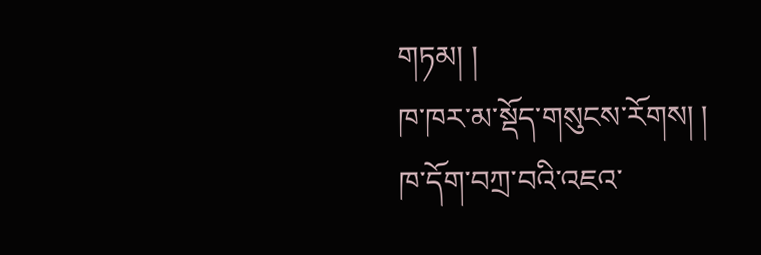གཏམ། །
ཁ་ཁར་མ་སྡོད་གསུངས་རོགས། །
ཁ་དོག་བཀྲ་བའི་འཇའ་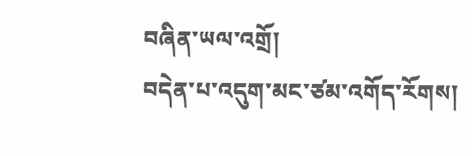བཞིན་ཡལ་འགྲོ།
བདེན་པ་འདུག་མང་ཙམ་འགོད་རོགས།